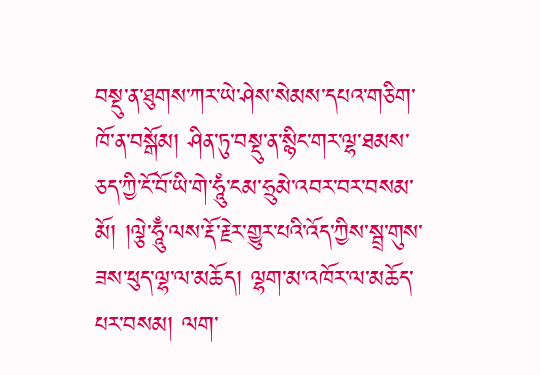བསྡུ་ན་ཐུགས་ཀར་ཡེ་ཤེས་སེམས་དཔའ་གཅིག་ཁོ་ན་བསྒོམ། ཤིན་ཏུ་བསྡུ་ན་སྙིང་གར་ལྷ་ཐམས་ཅད་ཀྱི་ངོ་བོ་ཡི་གེ་ཧཱུཾ་ངམ་ཧྲུམེ་འབར་བར་བསམ་མོ། །ལྕེ་ཧཱུྃ་ལས་རྡོ་རྗེར་གྱུར་པའི་འོད་ཀྱིས་སྦྲ་གུས་ཟས་ཕུད་ལྷ་ལ་མཆོད། ལྷག་མ་འཁོར་ལ་མཆོད་པར་བསམ། ལག་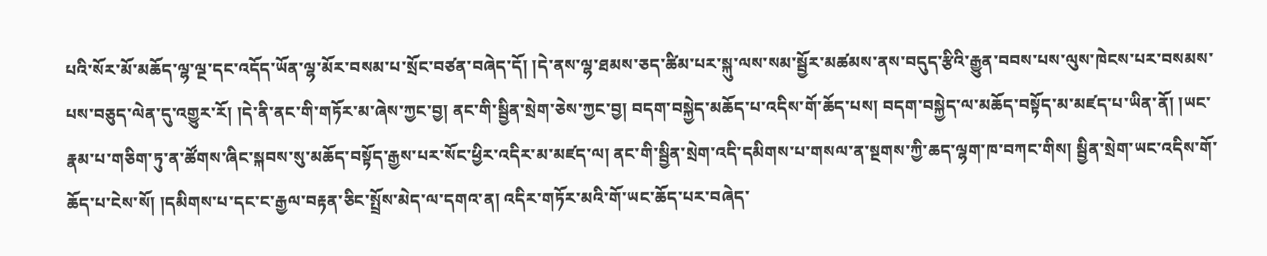པའི་སོར་མོ་མཆོད་ལྷ་ལྔ་དང་འདོད་ཡོན་ལྷ་མོར་བསམ་པ་སྲོང་བཙན་བཞེད་དོ། །དེ་ནས་ལྷ་ཐམས་ཅད་ཚིམ་པར་སྐུ་ལས་སམ་སྦྱོར་མཚམས་ནས་བདུད་རྩིའི་རྒྱུན་བབས་པས་ལུས་ཁེངས་པར་བསམས་པས་བཅུད་ལེན་དུ་འགྱུར་རོ། །དེ་ནི་ནང་གི་གཏོར་མ་ཞེས་ཀྱང་བྱ། ནང་གི་སྦྱིན་སྲེག་ཅེས་ཀྱང་བྱ། བདག་བསྐྱེད་མཆོད་པ་འདིས་གོ་ཆོད་པས། བདག་བསྐྱེད་ལ་མཆོད་བསྟོད་མ་མཛད་པ་ཡིན་ནོ། །ཡང་རྣམ་པ་གཅིག་ཏུ་ན་ཚོགས་ཞིང་སྐབས་སུ་མཆོད་བསྟོད་རྒྱས་པར་སོང་ཕྱིར་འདིར་མ་མཛད་ལ། ནང་གི་སྦྱིན་སྲེག་འདི་དམིགས་པ་གསལ་ན་སྔགས་ཀྱི་ཆད་ལྷག་ཁ་བཀང་གིས། སྦྱིན་སྲེག་ཡང་འདིས་གོ་ཆོད་པ་ངེས་སོ། །དམིགས་པ་དང་ང་རྒྱལ་བརྟན་ཅིང་སྤྲོས་མེད་ལ་དགའ་ན། འདིར་གཏོར་མའི་གོ་ཡང་ཆོད་པར་བཞེད་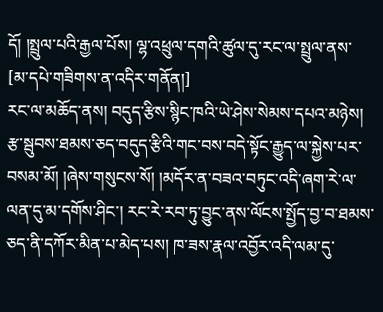དོ། །སྤྲུལ་པའི་རྒྱལ་པོས། ལྷ་འཕྲུལ་དགའི་ཚུལ་དུ་རང་ལ་སྤྲུལ་ནས་
[མ་དཔེ་གཟིགས་ན་འདིར་གནོན།]
རང་ལ་མཆོད་ནས། བདུད་རྩིས་སྙིང་ཁའི་ཡེ་ཤེས་སེམས་དཔའ་མཉེས། རྩ་སྦུབས་ཐམས་ཅད་བདུད་རྩིའི་གང་བས་བདེ་སྟོང་རྒྱུད་ལ་སྐྱེས་པར་བསམ་མོ། །ཞེས་གསུངས་སོ། །མདོར་ན་བཟའ་བཏུང་འདི་ཞག་རེ་ལ་ལན་དུ་མ་དགོས་ཤིང་། རང་རེ་རབ་ཏུ་བྱུང་ནས་ལོངས་སྤྱོད་བྱ་བ་ཐམས་ཅད་ནི་དཀོར་མིན་པ་མེད་པས། ཁ་ཟས་རྣལ་འབྱོར་འདི་ལམ་དུ་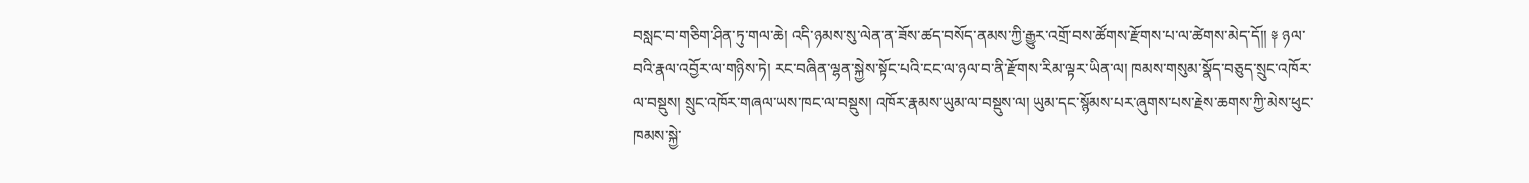བསླང་བ་གཅིག་ཤིན་ཏུ་གལ་ཆེ། འདི་ཉམས་སུ་ལེན་ན་ཟོས་ཚད་བསོད་ནམས་ཀྱི་རྒྱུར་འགྲོ་བས་ཚོགས་རྫོགས་པ་ལ་ཚེགས་མེད་དོ།། ༈ ཉལ་བའི་རྣལ་འབྱོར་ལ་གཉིས་ཏེ། རང་བཞིན་ལྷན་སྐྱེས་སྟོང་པའི་ངང་ལ་ཉལ་བ་ནི་རྫོགས་རིམ་ལྟར་ཡིན་ལ། ཁམས་གསུམ་སྣོད་བཅུད་སྲུང་འཁོར་ལ་བསྡུས། སྲུང་འཁོར་གཞལ་ཡས་ཁང་ལ་བསྡུས། འཁོར་རྣམས་ཡུམ་ལ་བསྡུས་ལ། ཡུམ་དང་སྙོམས་པར་ཞུགས་པས་རྗེས་ཆགས་ཀྱི་མེས་ཕུང་ཁམས་སྐྱེ་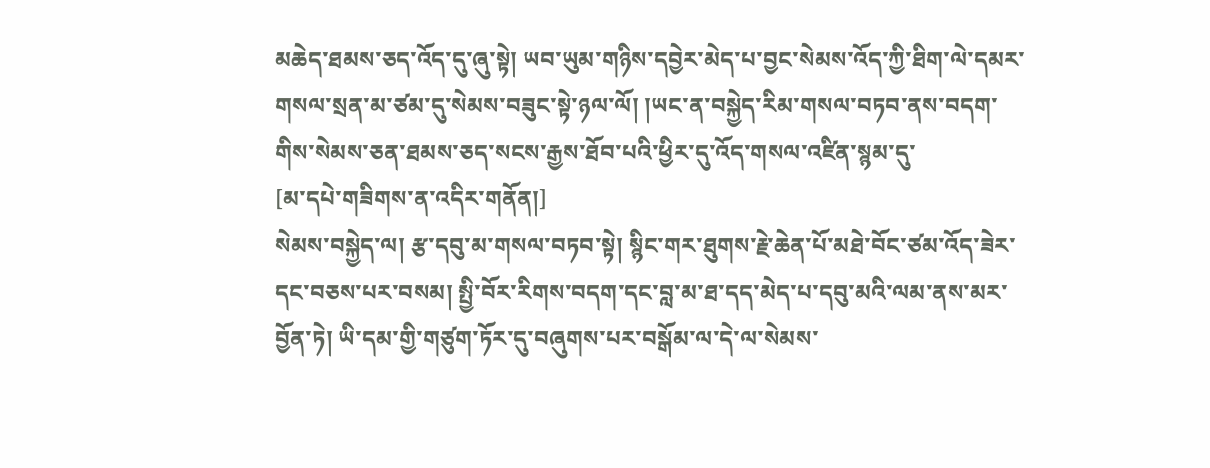མཆེད་ཐམས་ཅད་འོད་དུ་ཞུ་སྟེ། ཡབ་ཡུམ་གཉིས་དབྱེར་མེད་པ་བྱང་སེམས་འོད་ཀྱི་ཐིག་ལེ་དམར་གསལ་སྲན་མ་ཙམ་དུ་སེམས་བཟུང་སྟེ་ཉལ་ལོ། །ཡང་ན་བསྐྱེད་རིམ་གསལ་བཏབ་ནས་བདག་གིས་སེམས་ཅན་ཐམས་ཅད་སངས་རྒྱས་ཐོབ་པའི་ཕྱིར་དུ་འོད་གསལ་འཛིན་སྙམ་དུ་
[མ་དཔེ་གཟིགས་ན་འདིར་གནོན།]
སེམས་བསྐྱེད་ལ། རྩ་དབུ་མ་གསལ་བཏབ་སྟེ། སྙིང་གར་ཐུགས་རྗེ་ཆེན་པོ་མཐེ་བོང་ཙམ་འོད་ཟེར་དང་བཅས་པར་བསམ། སྤྱི་བོར་རིགས་བདག་དང་བླ་མ་ཐ་དད་མེད་པ་དབུ་མའི་ལམ་ནས་མར་བྱོན་ཏེ། ཡི་དམ་གྱི་གཙུག་ཏོར་དུ་བཞུགས་པར་བསྒོམ་ལ་དེ་ལ་སེམས་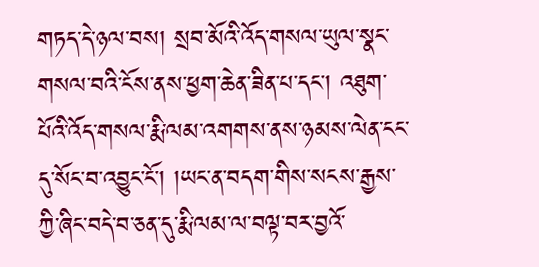གཏད་དེ་ཉལ་བས། སྲབ་མོའི་འོད་གསལ་ཡུལ་སྣང་གསལ་བའི་ངོས་ནས་ཕྱག་ཆེན་ཟིན་པ་དང་། འཐུག་པོའི་འོད་གསལ་རྨི་ལམ་འགགས་ནས་ཉམས་ལེན་ངང་དུ་སོང་བ་འབྱུང་ངོ་། །ཡང་ན་བདག་གིས་སངས་རྒྱས་ཀྱི་ཞིང་བདེ་བ་ཅན་དུ་རྨི་ལམ་ལ་བལྟ་བར་བྱའོ་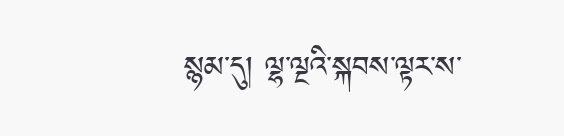སྙམ་དུ། ལྷ་ལྔའི་སྐབས་ལྟར་ས་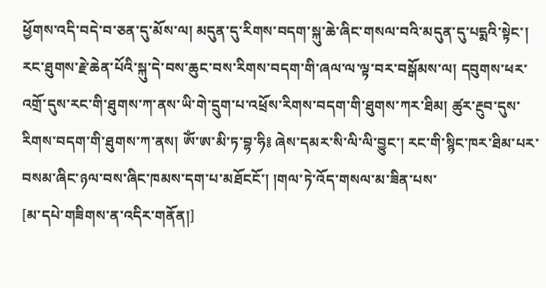ཕྱོགས་འདི་བདེ་བ་ཅན་དུ་མོས་ལ། མདུན་དུ་རིགས་བདག་སྐུ་ཆེ་ཞིང་གསལ་བའི་མདུན་དུ་པདྨའི་སྟེང་། རང་ཐུགས་རྗེ་ཆེན་པོའི་སྐུ་དེ་བས་ཆུང་བས་རིགས་བདག་གི་ཞལ་ལ་ལྟ་བར་བསྒོམས་ལ། དབུགས་ཕར་འགྲོ་དུས་རང་གི་ཐུགས་ཀ་ནས་ཡི་གེ་དྲུག་པ་འཕྲོས་རིགས་བདག་གི་ཐུགས་ཀར་ཐིམ། ཚུར་རྔུབ་དུས་རིགས་བདག་གི་ཐུགས་ཀ་ནས། ཨོཾ་ཨ་མི་ཏ་བྷ་ཧི༔ ཞེས་དམར་སི་ལི་ལི་བྱུང་། རང་གི་སྙིང་ཁར་ཐིམ་པར་བསམ་ཞིང་ཉལ་བས་ཞིང་ཁམས་དག་པ་མཐོངངོ་། །གལ་ཏེ་འོད་གསལ་མ་ཟིན་པས་
[མ་དཔེ་གཟིགས་ན་འདིར་གནོན།]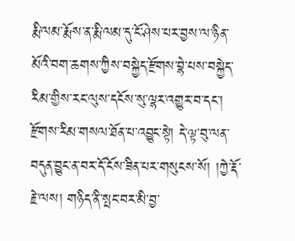རྨི་ལམ་རྨོས་ན་རྨི་ལམ་དུ་ངོ་ཤེས་པར་བྱས་ལ་ཉིན་མོའི་བག་ཆགས་ཀྱིས་བསྐྱེད་རྫོགས་བྷེ་པས་བསྐྱེད་རིམ་གྱིས་རང་ལུས་དངོས་སུ་ལྷར་འགྱུར་བ་དང་། རྫོགས་རིམ་གསལ་ཐོན་པ་འབྱུང་སྟེ། དེ་ལྟ་བུ་ལན་བདུན་བྱུང་ན་བར་དོ་ངོས་ཟིན་པར་གསུངས་སོ། །ཀྱེ་རྡོ་རྗེ་ལས། གཉིད་ནི་སྤང་བར་མི་བྱ་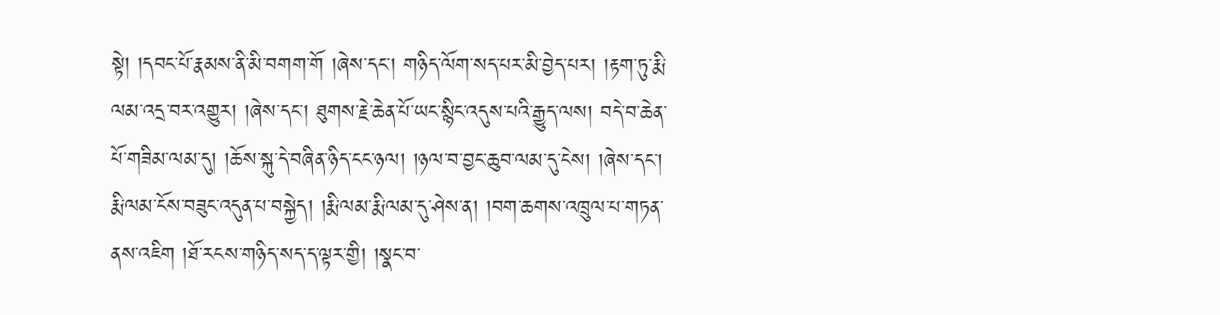སྟེ། །དབང་པོ་རྣམས་ནི་མི་བགག་གོ །ཞེས་དང་། གཉིད་ལོག་སད་པར་མི་བྱེད་པར། །རྟག་ཏུ་རྨི་ལམ་འདྲ་བར་འགྱུར། །ཞེས་དང་། ཐུགས་རྗེ་ཆེན་པོ་ཡང་སྙིང་འདུས་པའི་རྒྱུད་ལས། བདེ་བ་ཆེན་པོ་གཟིམ་ལམ་དུ། །ཆོས་སྐུ་དེ་བཞིན་ཉིད་ངང་ཉལ། །ཉལ་བ་བྱང་ཆུབ་ལམ་དུ་ངེས། །ཞེས་དང་། རྨི་ལམ་ངོས་བཟུང་འདུན་པ་བསྐྱེད། །རྨི་ལམ་རྨི་ལམ་དུ་ཤེས་ན། །བག་ཆགས་འཁྲུལ་པ་གཏན་ནས་འཇིག །ཐོ་རངས་གཉིད་སད་ད་ལྟར་གྱི། །སྣང་བ་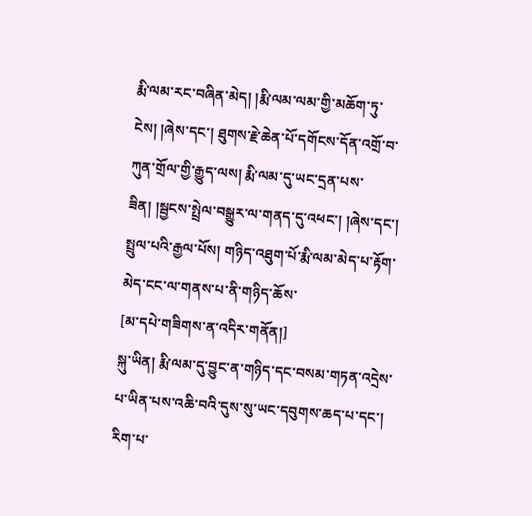རྨི་ལམ་རང་བཞིན་མེད། །རྨི་ལམ་ལམ་གྱི་མཆོག་ཏུ་ངེས། །ཞེས་དང་། ཐུགས་རྗེ་ཆེན་པོ་དགོངས་དོན་འགྲོ་བ་ཀུན་གྲོལ་གྱི་རྒྱུད་ལས། རྨི་ལམ་དུ་ཡང་དྲན་པས་ཟིན། །སྦྱངས་སྤྲེལ་བསྒྱུར་ལ་གནད་དུ་འཕང་། །ཞེས་དང་། སྤྲུལ་པའི་རྒྱལ་པོས། གཉིད་འཐུག་པོ་རྨི་ལམ་མེད་པ་རྟོག་མེད་ངང་ལ་གནས་པ་ནི་གཉིད་ཆོས་
[མ་དཔེ་གཟིགས་ན་འདིར་གནོན།]
སྐུ་ཡིན། རྨི་ལམ་དུ་བྱུང་ན་གཉིད་དང་བསམ་གཏན་འདྲེས་པ་ཡིན་པས་འཆི་བའི་དུས་སུ་ཡང་དབུགས་ཆད་པ་དང་། རིག་པ་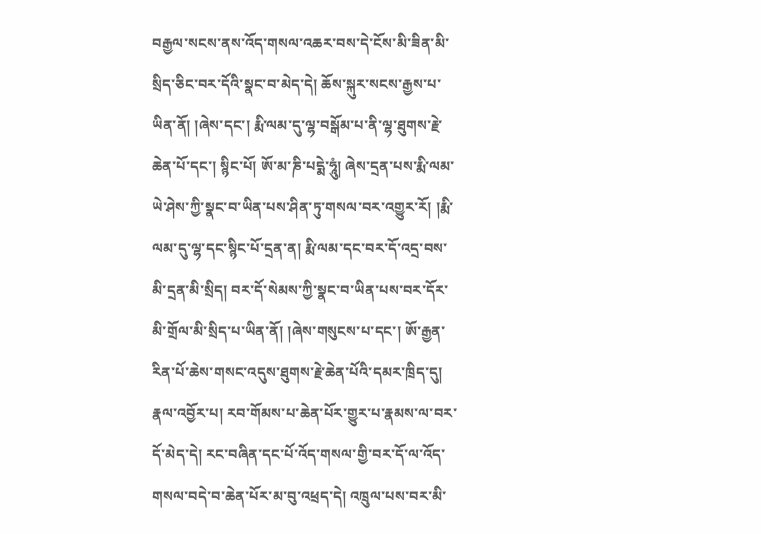བརྒྱལ་སངས་ནས་འོད་གསལ་འཆར་བས་དེ་ངོས་མི་ཟིན་མི་སྲིད་ཅིང་བར་དོའི་སྣང་བ་མེད་དེ། ཆོས་སྐུར་སངས་རྒྱས་པ་ཡིན་ནོ། །ཞེས་དང་། རྨི་ལམ་དུ་ལྷ་བསྒོམ་པ་ནི་ལྷ་ཐུགས་རྗེ་ཆེན་པོ་དང་། སྙིང་པོ། ཨོ་མ་ཎི་པདྨེ་ཧཱུཾ། ཞེས་དྲན་པས་རྨི་ལམ་ཡེ་ཤེས་ཀྱི་སྣང་བ་ཡིན་པས་ཤིན་ཏུ་གསལ་བར་འགྱུར་རོ། །རྨི་ལམ་དུ་ལྷ་དང་སྙིང་པོ་དྲན་ན། རྨི་ལམ་དང་བར་དོ་འདྲ་བས་མི་དྲན་མི་སྲིད། བར་དོ་སེམས་ཀྱི་སྣང་བ་ཡིན་པས་བར་དོར་མི་གྲོལ་མི་སྲིད་པ་ཡིན་ནོ། །ཞེས་གསུངས་པ་དང་། ཨོ་རྒྱན་རིན་པོ་ཆེས་གསང་འདུས་ཐུགས་རྗེ་ཆེན་པོའི་དམར་ཁྲིད་དུ། རྣལ་འབྱོར་པ། རབ་གོམས་པ་ཆེན་པོར་གྱུར་པ་རྣམས་ལ་བར་དོ་མེད་དེ། རང་བཞིན་དང་པོ་འོད་གསལ་གྱི་བར་དོ་ལ་འོད་གསལ་བདེ་བ་ཆེན་པོར་མ་བུ་འཕྲད་དེ། འཁྲུལ་པས་བར་མི་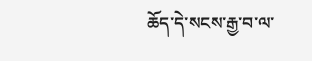ཆོད་དེ་སངས་རྒྱ་བ་ལ་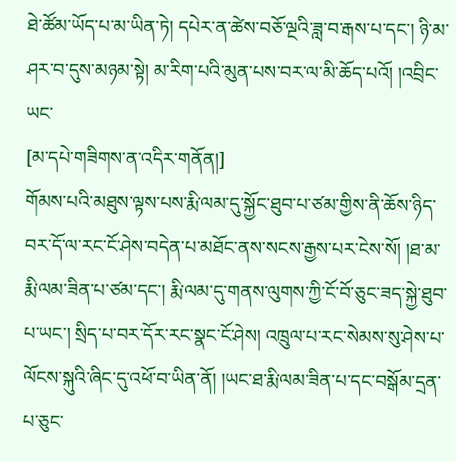ཐེ་ཚོམ་ཡོད་པ་མ་ཡིན་ཏེ། དཔེར་ན་ཚེས་བཅོ་ལྔའི་ཟླ་བ་རྒས་པ་དང་། ཉི་མ་ཤར་བ་དུས་མཉམ་སྟེ། མ་རིག་པའི་མུན་པས་བར་ལ་མི་ཆོད་པའོ། །འབྲིང་ཡང་
[མ་དཔེ་གཟིགས་ན་འདིར་གནོན།]
གོམས་པའི་མཐུས་ལྟས་པས་རྨི་ལམ་དུ་སྐྱོང་ཐུབ་པ་ཙམ་གྱིས་ནི་ཆོས་ཉིད་བར་དོ་ལ་རང་ངོ་ཤེས་བདེན་པ་མཐོང་ནས་སངས་རྒྱས་པར་ངེས་སོ། །ཐ་མ་རྨི་ལམ་ཟིན་པ་ཙམ་དང་། རྨི་ལམ་དུ་གནས་ལུགས་ཀྱི་ངོ་བོ་ཅུང་ཟད་སྐྱེ་ཐུབ་པ་ཡང་། སྲིད་པ་བར་དོར་རང་སྣང་ངོ་ཤེས། འཁྲུལ་པ་རང་སེམས་སུ་ཤེས་པ་ལོངས་སྐུའི་ཞིང་དུ་འཕོ་བ་ཡིན་ནོ། །ཡང་ཐ་རྨི་ལམ་ཟིན་པ་དང་བསྒོམ་དྲན་པ་ཅུང་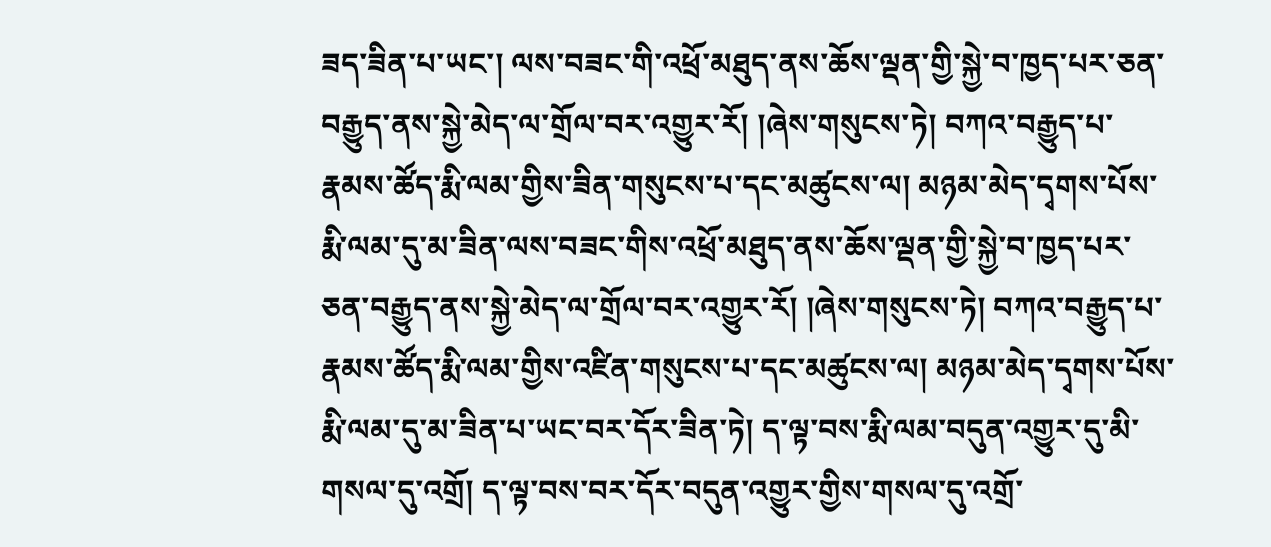ཟད་ཟིན་པ་ཡང་། ལས་བཟང་གི་འཕྲོ་མཐུད་ནས་ཆོས་ལྡན་གྱི་སྐྱེ་བ་ཁྱད་པར་ཅན་བརྒྱུད་ནས་སྐྱེ་མེད་ལ་གྲོལ་བར་འགྱུར་རོ། །ཞེས་གསུངས་ཏེ། བཀའ་བརྒྱུད་པ་རྣམས་ཚོད་རྨི་ལམ་གྱིས་ཟིན་གསུངས་པ་དང་མཚུངས་ལ། མཉམ་མེད་དྭགས་པོས་རྨི་ལམ་དུ་མ་ཟིན་ལས་བཟང་གིས་འཕྲོ་མཐུད་ནས་ཆོས་ལྡན་གྱི་སྐྱེ་བ་ཁྱད་པར་ཅན་བརྒྱུད་ནས་སྐྱེ་མེད་ལ་གྲོལ་བར་འགྱུར་རོ། །ཞེས་གསུངས་ཏེ། བཀའ་བརྒྱུད་པ་རྣམས་ཚོད་རྨི་ལམ་གྱིས་འཛིན་གསུངས་པ་དང་མཚུངས་ལ། མཉམ་མེད་དྭགས་པོས་རྨི་ལམ་དུ་མ་ཟིན་པ་ཡང་བར་དོར་ཟིན་ཏེ། ད་ལྟ་བས་རྨི་ལམ་བདུན་འགྱུར་དུ་མི་གསལ་དུ་འགྲོ། ད་ལྟ་བས་བར་དོར་བདུན་འགྱུར་གྱིས་གསལ་དུ་འགྲོ་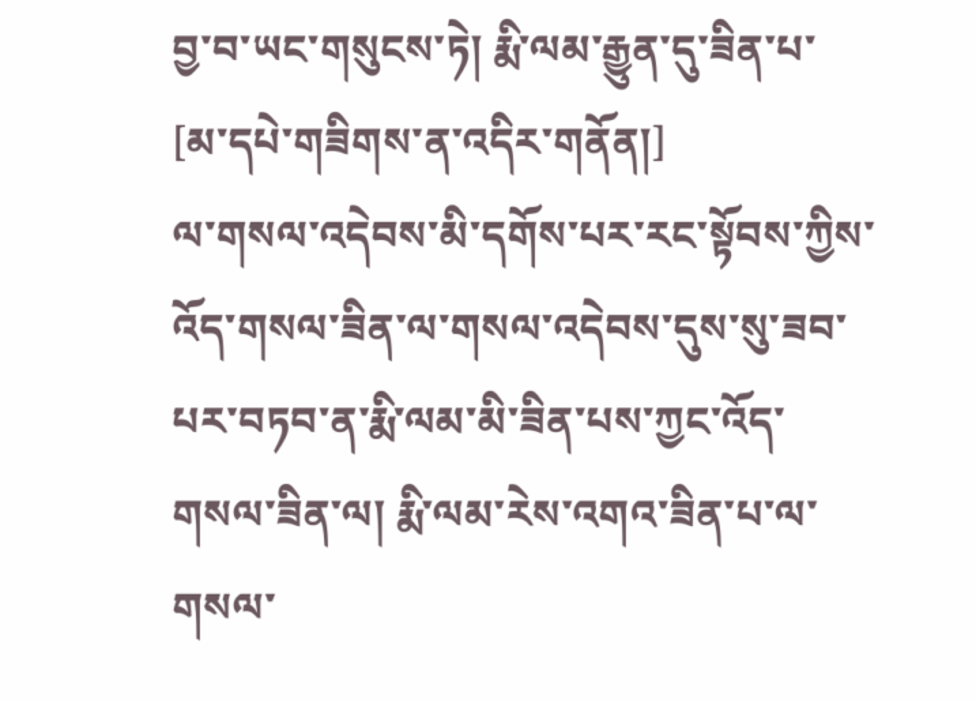བྱ་བ་ཡང་གསུངས་ཏེ། རྨི་ལམ་རྒྱུན་དུ་ཟིན་པ་
[མ་དཔེ་གཟིགས་ན་འདིར་གནོན།]
ལ་གསལ་འདེབས་མི་དགོས་པར་རང་སྟོབས་ཀྱིས་འོད་གསལ་ཟིན་ལ་གསལ་འདེབས་དུས་སུ་ཟབ་པར་བཏབ་ན་རྨི་ལམ་མི་ཟིན་པས་ཀྱང་འོད་གསལ་ཟིན་ལ། རྨི་ལམ་རེས་འགའ་ཟིན་པ་ལ་གསལ་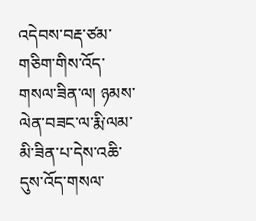འདེབས་བརྡ་ཙམ་གཅིག་གིས་འོད་གསལ་ཟིན་ལ། ཉམས་ལེན་བཟང་ལ་རྨི་ལམ་མི་ཟིན་པ་དེས་འཆི་དུས་འོད་གསལ་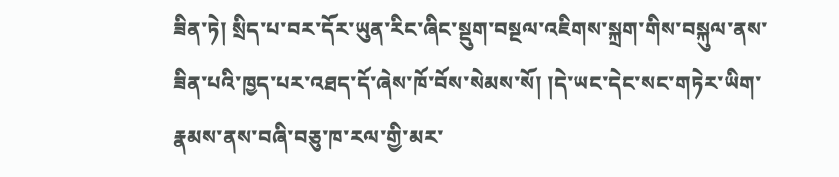ཟིན་ཏེ། སྲིད་པ་བར་དོར་ཡུན་རིང་ཞིང་སྡུག་བསྔལ་འཇིགས་སྐྲག་གིས་བསྐུལ་ནས་ཟིན་པའི་ཁྱད་པར་འཐད་དོ་ཞེས་ཁོ་བོས་སེམས་སོ། །དེ་ཡང་དེང་སང་གཏེར་ཡིག་རྣམས་ནས་བཞི་བཅུ་ཁ་རལ་གྱི་མར་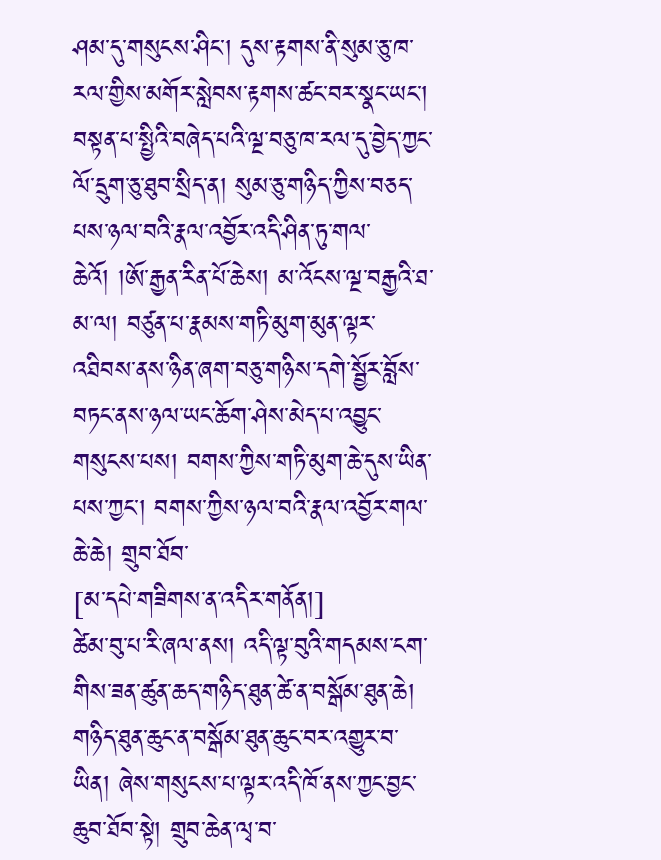ཤམ་དུ་གསུངས་ཤིང་། དུས་རྟགས་ནི་སུམ་ཅུ་ཁ་རལ་གྱིས་མགོར་སླེབས་རྟགས་ཚང་བར་སྣང་ཡང་། བསྟན་པ་སྤྱིའི་བཞེད་པའི་ལྔ་བཅུ་ཁ་རལ་དུ་བྱེད་ཀྱང་ལོ་དྲུག་ཅུ་ཐུབ་སྲིད་ན། སུམ་ཅུ་གཉིད་ཀྱིས་བཅད་པས་ཉལ་བའི་རྣལ་འབྱོར་འདི་ཤིན་ཏུ་གལ་ཆེའོ། །ཨོ་རྒྱན་རིན་པོ་ཆེས། མ་འོངས་ལྔ་བརྒྱའི་ཐ་མ་ལ། བཙུན་པ་རྣམས་གཏི་མུག་མུན་ལྟར་འཐིབས་ནས་ཉིན་ཞག་བཅུ་གཉིས་དགེ་སྦྱོར་བློས་བཏང་ནས་ཉལ་ཡང་ཆོག་ཤེས་མེད་པ་འབྱུང་གསུངས་པས། བགས་ཀྱིས་གཏི་མུག་ཆེ་དུས་ཡིན་པས་ཀྱང་། བགས་ཀྱིས་ཉལ་བའི་རྣལ་འབྱོར་གལ་ཆེ་ཆེ། གྲུབ་ཐོབ་
[མ་དཔེ་གཟིགས་ན་འདིར་གནོན།]
ཚེམ་བུ་པ་རི་ཞལ་ནས། འདི་ལྟ་བུའི་གདམས་ངག་གིས་ཟན་ཚུན་ཆད་གཉིད་ཐུན་ཚེ་ན་བསྒོམ་ཐུན་ཆེ། གཉིད་ཐུན་ཆུང་ན་བསྒོམ་ཐུན་ཆུང་བར་འགྱུར་བ་ཡིན། ཞེས་གསུངས་པ་ལྟར་འདི་ཁོ་ནས་ཀྱང་བྱང་ཆུབ་ཐོབ་སྟེ། གྲུབ་ཆེན་ལྭ་བ་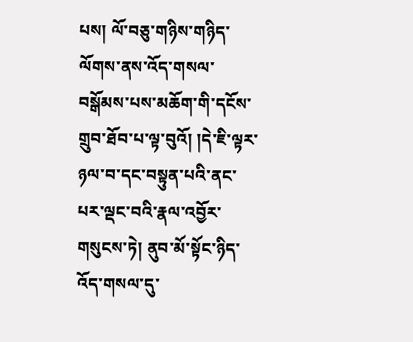པས། ལོ་བཅུ་གཉིས་གཉིད་ལོགས་ནས་འོད་གསལ་བསྒོམས་པས་མཆོག་གི་དངོས་གྲུབ་ཐོབ་པ་ལྟ་བུའོ། །དེ་ཇི་ལྟར་ཉལ་བ་དང་བསྟུན་པའི་ནང་པར་ལྡང་བའི་རྣལ་འབྱོར་གསུངས་ཏེ། ནུབ་མོ་སྟོང་ཉིད་འོད་གསལ་དུ་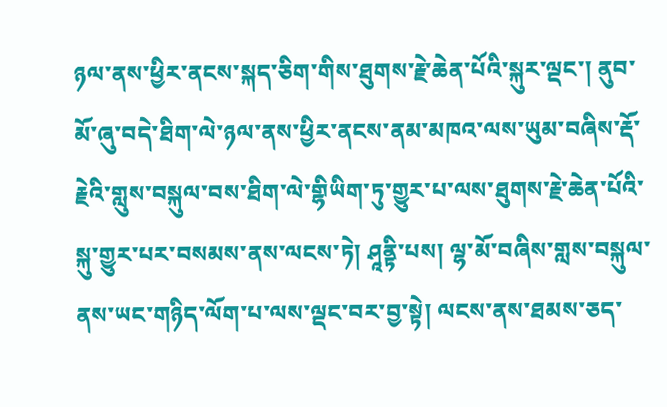ཉལ་ནས་ཕྱིར་ནངས་སྐད་ཅིག་གིས་ཐུགས་རྗེ་ཆེན་པོའི་སྐུར་ལྡང་། ནུབ་མོ་ཞུ་བདེ་ཐིག་ལེ་ཉལ་ནས་ཕྱིར་ནངས་ནམ་མཁའ་ལས་ཡུམ་བཞིས་རྡོ་རྗེའི་གླུས་བསྐུལ་བས་ཐིག་ལེ་གྷིཡིག་ཏུ་གྱུར་པ་ལས་ཐུགས་རྗེ་ཆེན་པོའི་སྐུ་གྱུར་པར་བསམས་ནས་ལངས་ཏེ། ཤཱནྟི་པས། ལྷ་མོ་བཞིས་གླས་བསྐུལ་ནས་ཡང་གཉིད་ལོག་པ་ལས་ལྡང་བར་བྱ་སྟེ། ལངས་ནས་ཐམས་ཅད་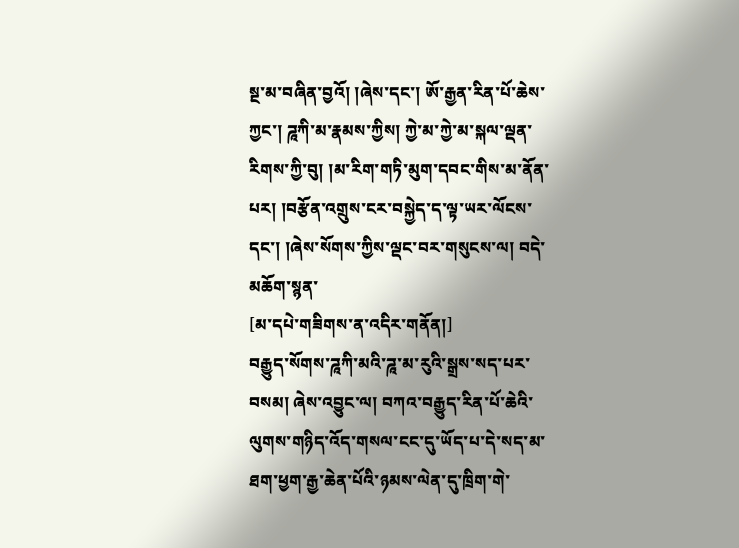སྔ་མ་བཞིན་བྱའོ། །ཞེས་དང་། ཨོ་རྒྱན་རིན་པོ་ཆེས་ཀྱང་། ཌཱཀི་མ་རྣམས་ཀྱིས། ཀྱེ་མ་ཀྱེ་མ་སྐལ་ལྡན་རིགས་ཀྱི་བུ། །མ་རིག་གཏི་མུག་དབང་གིས་མ་ནོན་པར། །བརྩོན་འགྲུས་ངར་བསྐྱེད་ད་ལྟ་ཡར་ལོངས་དང་། །ཞེས་སོགས་ཀྱིས་ལྡང་བར་གསུངས་ལ། བདེ་མཆོག་སྙན་
[མ་དཔེ་གཟིགས་ན་འདིར་གནོན།]
བརྒྱུད་སོགས་ཌཱཀི་མའི་ཌཱ་མ་རུའི་སྒྲས་སད་པར་བསམ། ཞེས་འབྱུང་ལ། བཀའ་བརྒྱུད་རིན་པོ་ཆེའི་ལུགས་གཉིད་འོད་གསལ་ངང་དུ་ཡོད་པ་དེ་སད་མ་ཐག་ཕྱག་རྒྱ་ཆེན་པོའི་ཉམས་ལེན་དུ་ཁྲིག་གེ་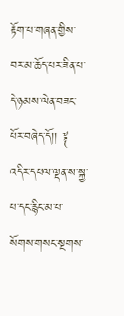རྟོག་པ་གཞན་གྱིས་བར་མ་ཆོད་པར་ཟིན་པ་དེ་ཉམས་ལེན་བཟང་པོར་བཞེད་དོ།། ༈ འདིར་དཔལ་ལྡན་ས་སྐྱ་པ་དང་རྙིང་མ་པ་སོགས་གསང་སྔགས་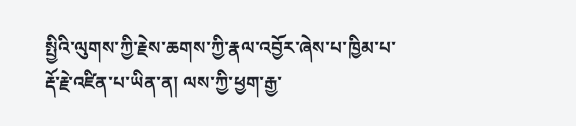སྤྱིའི་ལུགས་ཀྱི་རྗེས་ཆགས་ཀྱི་རྣལ་འབྱོར་ཞེས་པ་ཁྱིམ་པ་རྡོ་རྗེ་འཛིན་པ་ཡིན་ན། ལས་ཀྱི་ཕྱག་རྒྱ་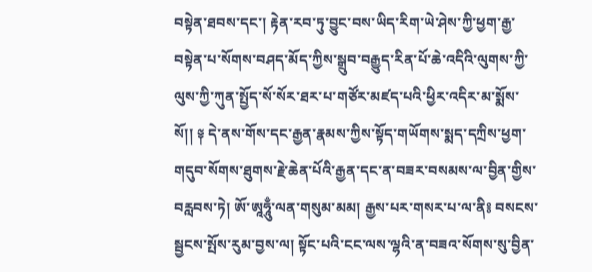བསྟེན་ཐབས་དང་། རྟེན་རབ་ཏུ་བྱུང་བས་ཡིད་རིག་ཡེ་ཤེས་ཀྱི་ཕྱག་རྒྱ་བསྟེན་པ་སོགས་བཤད་མོད་ཀྱིས་སྒྲུབ་བརྒྱུད་རིན་པོ་ཆེ་འདིའི་ལུགས་ཀྱི་ལུས་ཀྱི་ཀུན་སྤྱོད་སོ་སོར་ཐར་པ་གཙོར་མཛད་པའི་ཕྱིར་འདིར་མ་སྨོས་སོ།། ༈ དེ་ནས་གོས་དང་རྒྱན་རྣམས་ཀྱིས་སྟོད་གཡོགས་སྨད་དཀྲིས་ཕྱག་གདུབ་སོགས་ཐུགས་རྗེ་ཆེན་པོའི་རྒྱན་དང་ན་བཟར་བསམས་ལ་བྱིན་གྱིས་བརླབས་ཏེ། ཨོ་ཨཱཧཱུྃ་ལན་གསུམ་མམ། རྒྱས་པར་གསར་པ་ལ་ནི༔ བསངས་སྦྱངས་སྤོས་རུམ་བྱས་ལ། སྟོང་པའི་ངང་ལས་ལྷའི་ན་བཟའ་སོགས་སུ་བྱིན་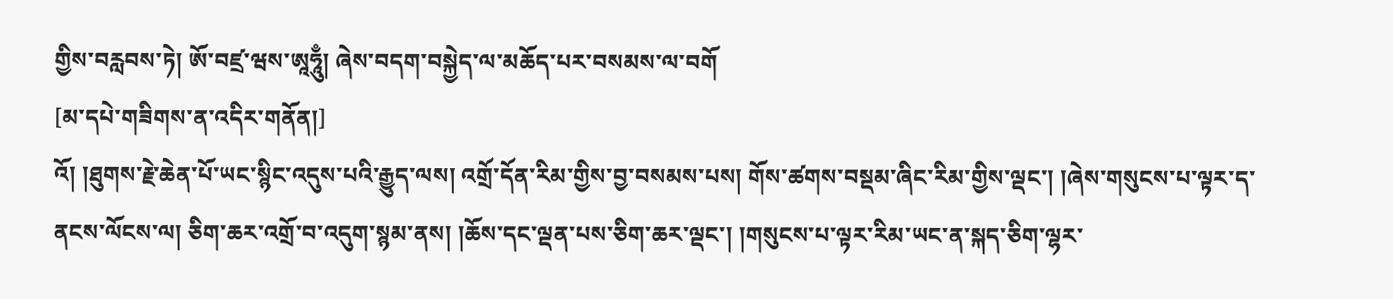གྱིས་བརླབས་ཏེ། ཨོ་བཛྲ་ཝས་ཨཱཧཱུྃ། ཞེས་བདག་བསྐྱེད་ལ་མཆོད་པར་བསམས་ལ་བགོ
[མ་དཔེ་གཟིགས་ན་འདིར་གནོན།]
འོ། །ཐུགས་རྗེ་ཆེན་པོ་ཡང་སྙིང་འདུས་པའི་རྒྱུད་ལས། འགྲོ་དོན་རིམ་གྱིས་བྱ་བསམས་པས། གོས་ཚགས་བསྡམ་ཞིང་རིམ་གྱིས་ལྡང་། །ཞེས་གསུངས་པ་ལྟར་ད་ནངས་ལོངས་ལ། ཅིག་ཆར་འགྲོ་བ་འདུག་སྙམ་ནས། །ཆོས་དང་ལྡན་པས་ཅིག་ཆར་ལྡང་། །གསུངས་པ་ལྟར་རིམ་ཡང་ན་སྐད་ཅིག་ལྷར་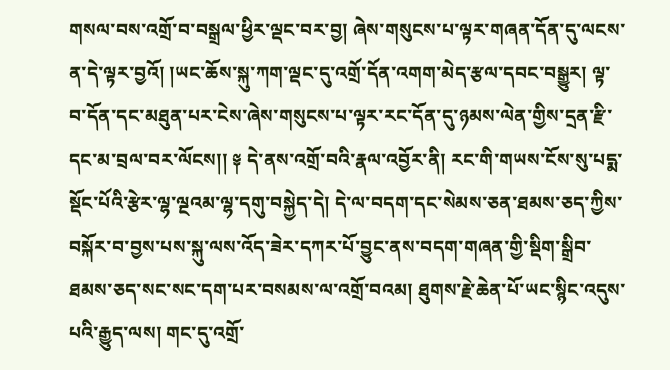གསལ་བས་འགྲོ་བ་བསྒྲལ་ཕྱིར་ལྡང་བར་བྱ། ཞེས་གསུངས་པ་ལྟར་གཞན་དོན་དུ་ལངས་ན་དེ་ལྟར་བྱའོ། །ཡང་ཆོས་སྐུ་ཀག་ལྡང་དུ་འགྲོ་དོན་འགག་མེད་རྩལ་དབང་བསྒྱུར། ལྟ་བ་དོན་དང་མཐུན་པར་ངེས་ཞེས་གསུངས་པ་ལྟར་རང་དོན་དུ་ཉམས་ལེན་གྱིས་དྲན་རྫི་དང་མ་བྲལ་བར་ལོངས།། ༈ དེ་ནས་འགྲོ་བའི་རྣལ་འབྱོར་ནི། རང་གི་གཡས་ངོས་སུ་པདྨ་སྡོང་པོའི་རྩེར་ལྷ་ལྔའམ་ལྷ་དགུ་བསྐྱེད་དེ། དེ་ལ་བདག་དང་སེམས་ཅན་ཐམས་ཅད་ཀྱིས་བསྐོར་བ་བྱས་པས་སྐུ་ལས་འོད་ཟེར་དཀར་པོ་བྱུང་ནས་བདག་གཞན་གྱི་སྡིག་སྒྲིབ་ཐམས་ཅད་སང་སང་དག་པར་བསམས་ལ་འགྲོ་བའམ། ཐུགས་རྗེ་ཆེན་པོ་ཡང་སྙིང་འདུས་པའི་རྒྱུད་ལས། གང་དུ་འགྲོ་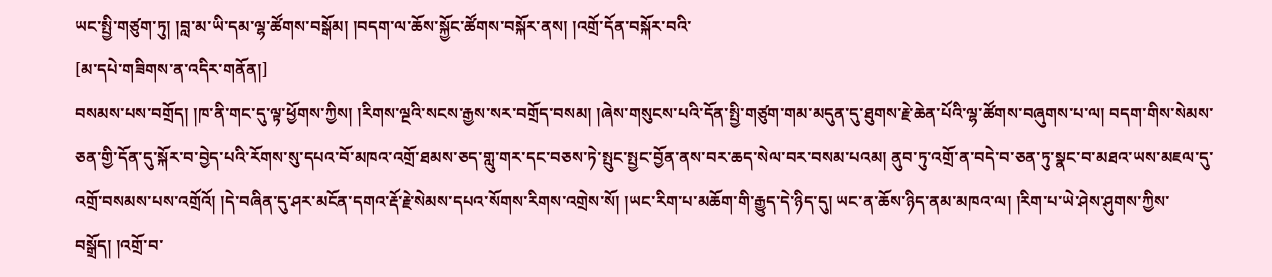ཡང་སྤྱི་གཙུག་ཏུ། །བླ་མ་ཡི་དམ་ལྷ་ཚོགས་བསྒོམ། །བདག་ལ་ཆོས་སྐྱོང་ཚོགས་བསྐོར་ནས། །འགྲོ་དོན་བསྐོར་བའི་
[མ་དཔེ་གཟིགས་ན་འདིར་གནོན།]
བསམས་པས་བགྲོད། །ཁ་ནི་གང་དུ་ལྟ་ཕྱོགས་ཀྱིས། །རིགས་ལྔའི་སངས་རྒྱས་སར་བགྲོད་བསམ། །ཞེས་གསུངས་པའི་དོན་སྤྱི་གཙུག་གམ་མདུན་དུ་ཐུགས་རྗེ་ཆེན་པོའི་ལྷ་ཚོགས་བཞུགས་པ་ལ། བདག་གིས་སེམས་ཅན་གྱི་དོན་དུ་སྐོར་བ་བྱེད་པའི་རོགས་སུ་དཔའ་བོ་མཁའ་འགྲོ་ཐམས་ཅད་གླུ་གར་དང་བཅས་ཏེ་སྤུང་སྤྱང་བྱོན་ནས་བར་ཆད་སེལ་བར་བསམ་པའམ། ནུབ་ཏུ་འགྲོ་ན་བདེ་བ་ཅན་ཏུ་སྣང་བ་མཐའ་ཡས་མཇལ་དུ་འགྲོ་བསམས་པས་འགྲོའོ། །དེ་བཞིན་དུ་ཤར་མངོན་དགའ་རྡོ་རྗེ་སེམས་དཔའ་སོགས་རིགས་འགྲེས་སོ། །ཡང་རིག་པ་མཆོག་གི་རྒྱུད་དེ་ཉིད་དུ། ཡང་ན་ཆོས་ཉིད་ནམ་མཁའ་ལ། །རིག་པ་ཡེ་ཤེས་ཤུགས་ཀྱིས་བསྒྲོད། །འགྲོ་བ་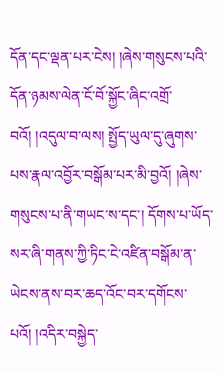དོན་དང་ལྡན་པར་ངེས། །ཞེས་གསུངས་པའི་དོན་ཉམས་ལེན་ངོ་བོ་སྐྱོང་ཞིང་འགྲོ་བའོ། །འདུལ་བ་ལས། སྤྱོད་ཡུལ་དུ་ཞུགས་པས་རྣལ་འབྱོར་བསྒོམ་པར་མི་བྱའོ། །ཞེས་གསུངས་པ་ནི་གཡང་ས་དང་། དོགས་པ་ཡོད་སར་ཞི་གནས་ཀྱི་ཏིང་ངེ་འཛིན་བསྒོམ་ན་ཡེངས་ནས་བར་ཆད་འོང་བར་དགོངས་པའོ། །འདིར་བསྐྱེད་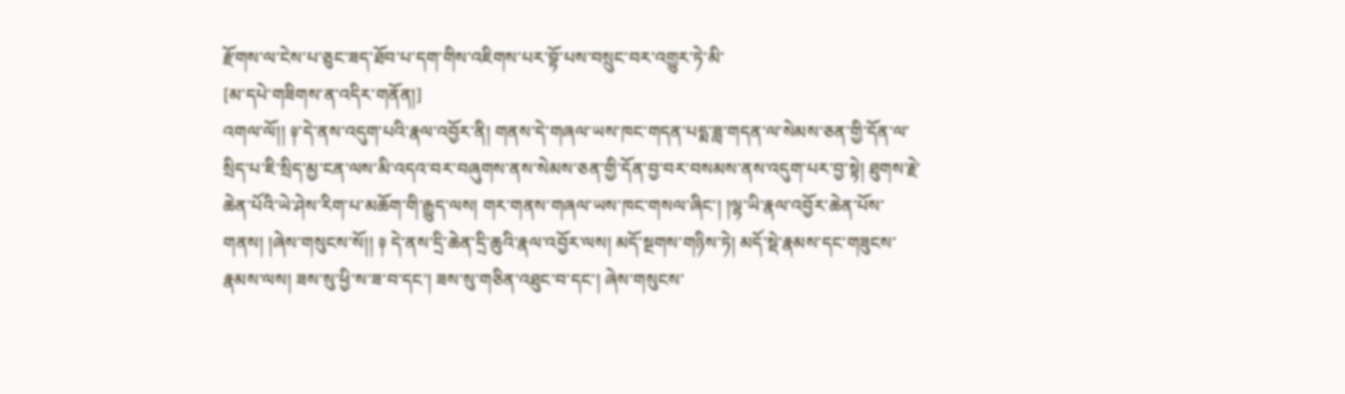རྫོགས་ལ་ངེས་པ་ཅུང་ཟད་ཐོབ་པ་དག་གིས་འཇིགས་པར་བྷོ་པས་བསྲུང་བར་འགྱུར་ཏེ་མི་
[མ་དཔེ་གཟིགས་ན་འདིར་གནོན།]
འགལ་ལོ།། ༈་དེ་ནས་འདུག་པའི་རྣལ་འབྱོར་ནི། གནས་དེ་གཞལ་ཡས་ཁང་གདན་པདྨ་ཟླ་གདན་ལ་སེམས་ཅན་གྱི་དོན་ལ་སྲིད་པ་ཇི་སྲིད་མྱ་ངན་ལས་མི་འདའ་བར་བཞུགས་ནས་སེམས་ཅན་གྱི་དོན་བྱ་བར་བསམས་ནས་འདུག་པར་བྱ་སྟེ། ཐུགས་རྗེ་ཆེན་པོའི་ཡེ་ཤེས་རིག་པ་མཆོག་གི་རྒྱུད་ལས། གར་གནས་གཞལ་ཡས་ཁང་གསལ་ཞིང་། །ལྷ་ཡི་རྣལ་འབྱོར་ཆེན་པོས་གནས། །ཞེས་གསུངས་སོ།། ༈ དེ་ནས་དྲི་ཆེན་དྲི་ཆུའི་རྣལ་འབྱོར་ལས། མདོ་སྔགས་གཉིས་ཏེ། མདོ་སྡེ་རྣམས་དང་གཟུངས་རྣམས་ལས། ཟས་སུ་ཕྱི་ས་ཟ་བ་དང་། ཟས་སུ་གཅིན་འཐུང་བ་དང་། ཞེས་གསུངས་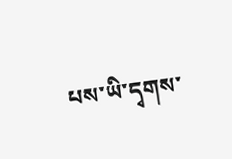པས་ཡི་དྭགས་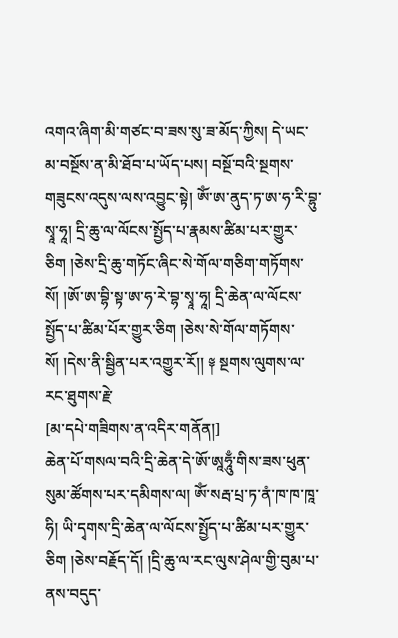འགའ་ཞིག་མི་གཙང་བ་ཟས་སུ་ཟ་མོད་ཀྱིས། དེ་ཡང་མ་བསྔོས་ན་མི་ཐོབ་པ་ཡོད་པས། བསྔོ་བའི་སྔགས་གཟུངས་འདུས་ལས་འབྱུང་སྟེ། ཨོཾ་ཨ་ནུད་ཏ་ཨ་ཧ་རི་བྷུ་སྭཱ་ཧཱ། དྲི་ཆུ་ལ་ལོངས་སྤྱོད་པ་རྣམས་ཚིམ་པར་གྱུར་ཅིག །ཅེས་དྲི་ཆུ་གཏོང་ཞིང་སེ་གོལ་གཅིག་གཏོགས་སོ། །ཨོ་ཨ་བྷི་སྟ་ཨ་ཧ་རེ་བྷ་སྭཱ་ཧཱ། དྲི་ཆེན་ལ་ལོངས་སྤྱོད་པ་ཚིམ་པོར་གྱུར་ཅིག །ཅེས་སེ་གོལ་གཏོགས་སོ། །དེས་ནི་སྦྱིན་པར་འགྱུར་རོ།། ༈ སྔགས་ལུགས་ལ་རང་ཐུགས་རྗེ་
[མ་དཔེ་གཟིགས་ན་འདིར་གནོན།]
ཆེན་པོ་གསལ་བའི་དྲི་ཆེན་དེ་ཨོ་ཨཱཧཱུྃ་གིས་ཟས་ཕུན་སུམ་ཚོགས་པར་དམིགས་ལ། ཨོཾ་སརྦ་པྲ་ཏ་ནཾ་ཁ་ཁ་ཁཱ་ཧི། ཡི་དྭགས་དྲི་ཆེན་ལ་ལོངས་སྤྱོད་པ་ཚིམ་པར་གྱུར་ཅིག །ཅེས་བརྗོད་དོ། །དྲི་ཆུ་ལ་རང་ལུས་ཤེལ་གྱི་བུམ་པ་ནས་བདུད་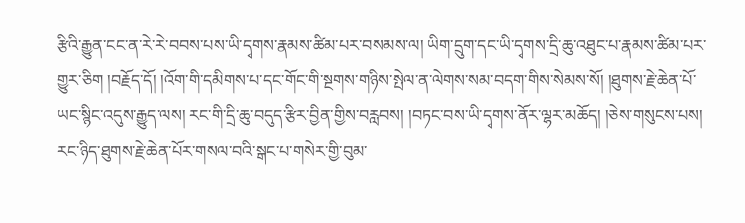རྩིའི་རྒྱུན་ངང་ན་རེ་རེ་བབས་པས་ཡི་དྭགས་རྣམས་ཚིམ་པར་བསམས་ལ། ཡིག་དྲུག་དང་ཡི་དྭགས་དྲི་ཆུ་འཐུང་པ་རྣམས་ཚིམ་པར་གྱུར་ཅིག །བརྗོད་དོ། །འོག་གི་དམིགས་པ་དང་གོང་གི་སྔགས་གཉིས་སྤེལ་ན་ལེགས་སམ་བདག་གིས་སེམས་སོ། །ཐུགས་རྗེ་ཆེན་པོ་ཡང་སྙིང་འདུས་རྒྱུད་ལས། རང་གི་དྲི་ཆུ་བདུད་རྩིར་བྱིན་གྱིས་བརླབས། །བཏང་བས་ཡི་དྭགས་ནོར་ལྷར་མཆོད། །ཅེས་གསུངས་པས། རང་ཉིད་ཐུགས་རྗེ་ཆེན་པོར་གསལ་བའི་སྒང་པ་གསེར་གྱི་བུམ་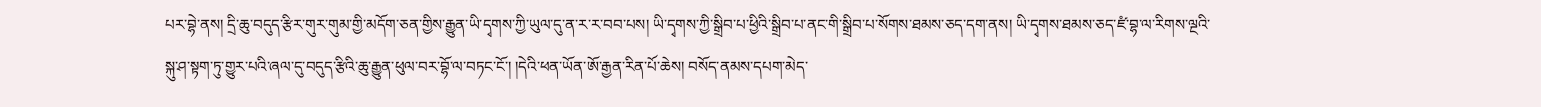པར་བྷེ་ནས། དྲི་ཆུ་བདུད་རྩིར་གུར་གུམ་གྱི་མདོག་ཅན་གྱིས་རྒྱུན་ཡི་དྭགས་ཀྱི་ཡུལ་དུ་ན་ར་ར་བབ་པས། ཡི་དྭགས་ཀྱི་སྒྲིབ་པ་ཕྱིའི་སྒྲིབ་པ་ནང་གི་སྒྲིབ་པ་སོགས་ཐམས་ཅད་དག་ནས། ཡི་དྭགས་ཐམས་ཅད་ཛཾ་བྷ་ལ་རིགས་ལྔའི་སྐུ་ཤ་སྟག་ཏུ་གྱུར་པའི་ཞལ་དུ་བདུད་རྩིའི་ཆུ་རྒྱུན་ཕུལ་བར་བྷོ་ལ་བཏང་ངོ་། །དེའི་ཕན་ཡོན་ཨོ་རྒྱན་རིན་པོ་ཆེས། བསོད་ནམས་དཔག་མེད་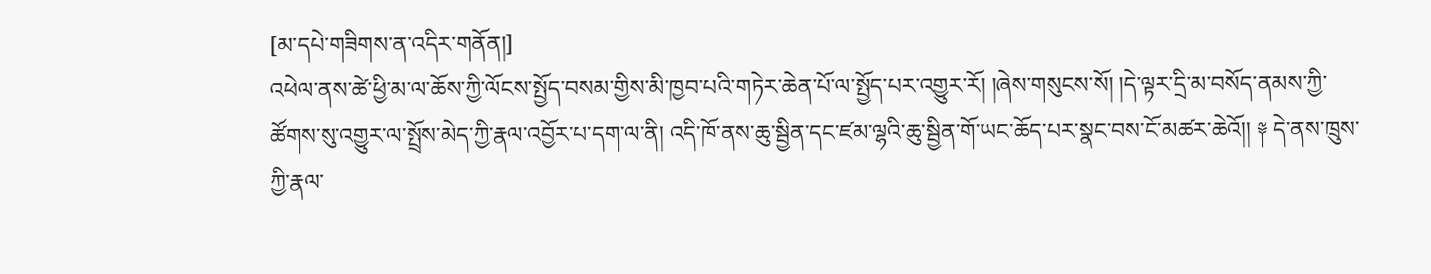[མ་དཔེ་གཟིགས་ན་འདིར་གནོན།]
འཕེལ་ནས་ཚེ་ཕྱི་མ་ལ་ཆོས་ཀྱི་ལོངས་སྤྱོད་བསམ་གྱིས་མི་ཁྱབ་པའི་གཏེར་ཆེན་པོ་ལ་སྤྱོད་པར་འགྱུར་རོ། །ཞེས་གསུངས་སོ། །དེ་ལྟར་དྲི་མ་བསོད་ནམས་ཀྱི་ཚོགས་སུ་འགྱུར་ལ་སྤྲོས་མེད་ཀྱི་རྣལ་འབྱོར་པ་དག་ལ་ནི། འདི་ཁོ་ནས་ཆུ་སྦྱིན་དང་ཛམ་ལྷའི་ཆུ་སྦྱིན་གོ་ཡང་ཆོད་པར་སྣང་བས་ངོ་མཚར་ཆེའོ།། ༈ དེ་ནས་ཁྲུས་ཀྱི་རྣལ་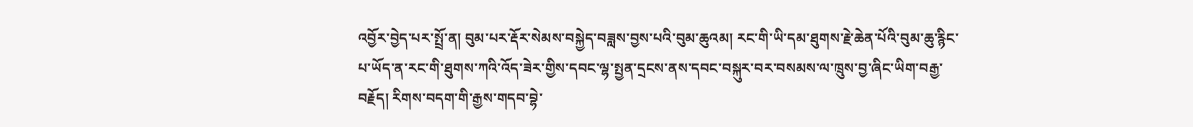འབྱོར་བྱེད་པར་སྤྲོ་ན། བུམ་པར་རྡོར་སེམས་བསྐྱེད་བཟླས་བྱས་པའི་བུམ་ཆུའམ། རང་གི་ཡི་དམ་ཐུགས་རྗེ་ཆེན་པོའི་བུམ་ཆུ་རྙིང་པ་ཡོད་ན་རང་གི་ཐུགས་ཀའི་འོད་ཟེར་གྱིས་དབང་ལྷ་སྤྱན་དྲངས་ནས་དབང་བསྐུར་བར་བསམས་ལ་ཁྲུས་བྱ་ཞིང་ཡིག་བརྒྱ་བརྗོད། རིགས་བདག་གི་རྒྱས་གདབ་བྷེ་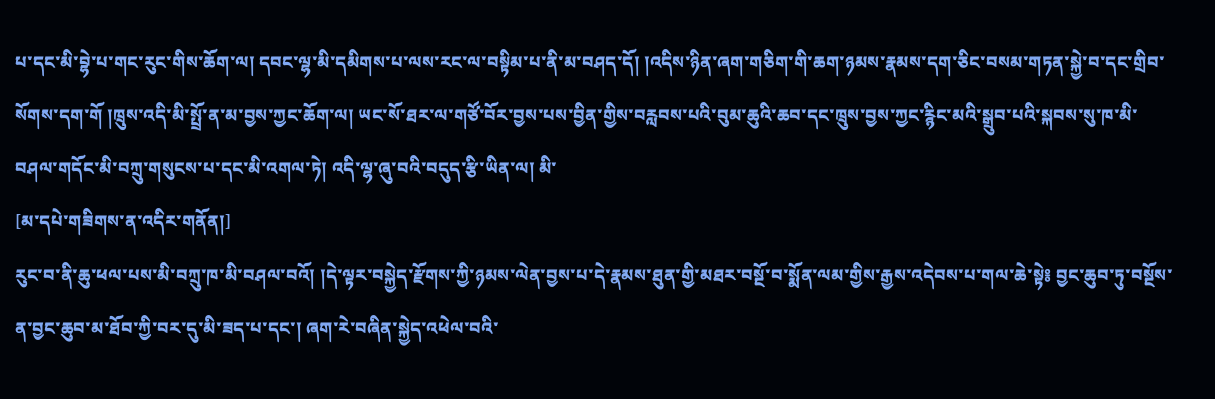པ་དང་མི་བྷེ་པ་གང་རུང་གིས་ཆོག་ལ། དབང་ལྷ་མི་དམིགས་པ་ལས་རང་ལ་བསྟིམ་པ་ནི་མ་བཤད་དོ། །འདིས་ཉིན་ཞག་གཅིག་གི་ཆག་ཉམས་རྣམས་དག་ཅིང་བསམ་གཏན་སྐྱེ་བ་དང་གྲིབ་སོགས་དག་གོ །ཁྲུས་འདི་མི་སྤྲོ་ན་མ་བྱས་ཀྱང་ཆོག་ལ། ཡང་སོ་ཐར་ལ་གཙོ་བོར་བྱས་པས་བྱིན་གྱིས་བརླབས་པའི་བུམ་ཆུའི་ཆབ་དང་ཁྲུས་བྱས་ཀྱང་རྙིང་མའི་སྒྲུབ་པའི་སྐབས་སུ་ཁ་མི་བཤལ་གདོང་མི་བཀྲུ་གསུངས་པ་དང་མི་འགལ་ཏེ། འདི་ལྷ་ཞུ་བའི་བདུད་རྩི་ཡིན་ལ། མི་
[མ་དཔེ་གཟིགས་ན་འདིར་གནོན།]
རུང་བ་ནི་ཆུ་ཕལ་པས་མི་བཀྲུ་ཁ་མི་བཤལ་བའོ། །དེ་ལྟར་བསྐྱེད་རྫོགས་ཀྱི་ཉམས་ལེན་བྱས་པ་དེ་རྣམས་ཐུན་གྱི་མཐར་བསྔོ་བ་སྨོན་ལམ་གྱིས་རྒྱས་འདེབས་པ་གལ་ཆེ་སྟེ༔ བྱང་ཆུབ་ཏུ་བསྔོས་ན་བྱང་ཆུབ་མ་ཐོབ་ཀྱི་བར་དུ་མི་ཟད་པ་དང་། ཞག་རེ་བཞིན་སྐྱེད་འཕེལ་བའི་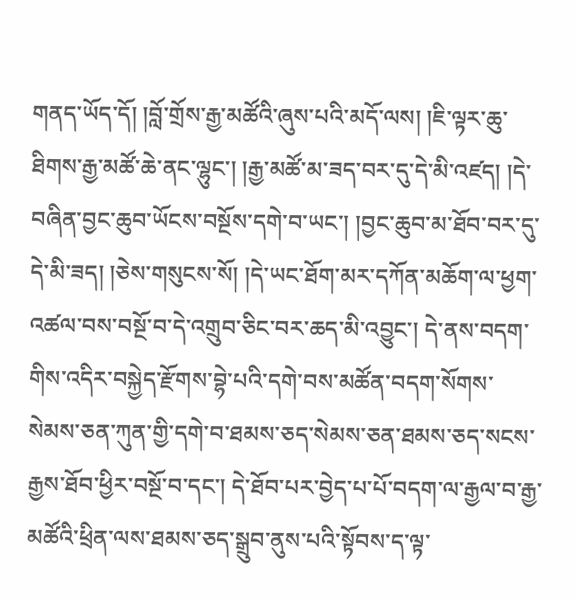གནད་ཡོད་དོ། །བློ་གྲོས་རྒྱ་མཚོའི་ཞུས་པའི་མདོ་ལས། །ཇི་ལྟར་ཆུ་ཐིགས་རྒྱ་མཚོ་ཆེ་ནང་ལྷུང་། །རྒྱ་མཚོ་མ་ཟད་བར་དུ་དེ་མི་འཛད། །དེ་བཞིན་བྱང་ཆུབ་ཡོངས་བསྔོས་དགེ་བ་ཡང་། །བྱང་ཆུབ་མ་ཐོབ་བར་དུ་དེ་མི་ཟད། །ཅེས་གསུངས་སོ། །དེ་ཡང་ཐོག་མར་དཀོན་མཆོག་ལ་ཕྱག་འཚལ་བས་བསྔོ་བ་དེ་འགྲུབ་ཅིང་བར་ཆད་མི་འབྱུང་། དེ་ནས་བདག་གིས་འདིར་བསྐྱེད་རྫོགས་བྷེ་པའི་དགེ་བས་མཚོན་བདག་སོགས་སེམས་ཅན་ཀུན་གྱི་དགེ་བ་ཐམས་ཅད་སེམས་ཅན་ཐམས་ཅད་སངས་རྒྱས་ཐོབ་ཕྱིར་བསྔོ་བ་དང་། དེ་ཐོབ་པར་བྱེད་པ་པོ་བདག་ལ་རྒྱལ་བ་རྒྱ་མཚོའི་ཕྲིན་ལས་ཐམས་ཅད་སྒྲུབ་ནུས་པའི་སྟོབས་ད་ལྟ་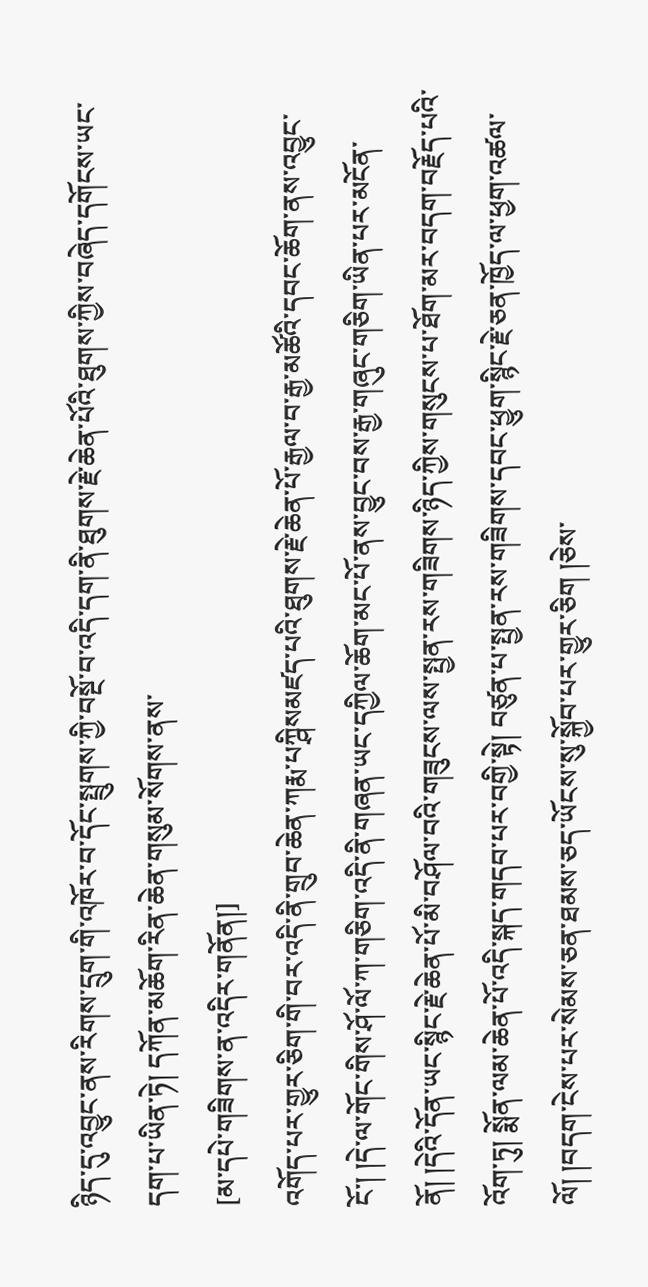ཉིད་དུ་འབྱུང་ནས་རིགས་དྲུག་གི་འཁོར་བ་དོང་སྤྲུགས་ཀྱི་བསྔོ་བ་འདི་དག་ནི་ཐུགས་རྗེ་ཆེན་པོའི་ཐུགས་ཀྱིས་བཞེད་དགོངས་ཡང་དག་པ་ཡིན་ཏེ། དཀོན་མཆོག་རིན་ཆེན་གསུམ་སོགས་ནས་
[མ་དཔེ་གཟིགས་ན་འདིར་གནོན།]
འགོད་པར་གྱུར་ཅིག་གི་བར་འདི་ནི་གྲུབ་ཆེན་ཀརྨ་པཀྴིསམཛད་པའི་ཐུགས་རྗེ་ཆེན་པོ་རྒྱལ་བ་རྒྱ་མཚོའི་དབང་ཆོག་ནས་འབྱུང་ངོ་། །དེ་ལ་གོང་གིས་ཤོ་ལོ་ཀ་གཅིག་འདི་ནི་གཞན་ཡང་དཀྱིལ་ཆོག་མང་པོ་ནས་བྱུང་བས་རྒྱ་གཞུང་གཅིག་ཡིན་པར་མངོན་ནོ། །དེའི་དོན་ཡང་སྙིང་རྗེ་ཆེན་པོ་མི་བཤོལ་བའི་གཟུངས་ལས་སྤྱན་རས་གཟིགས་ཉིད་ཀྱིས་གསུངས་པ་ཐོག་མར་བདག་བརྗོད་པའི་འོག་ཏུ། སྨོན་ལམ་ཆེན་པོ་འདི་སྐད་གདབ་པར་བགྱི་སྟེ། བཙུན་པ་སྤྱན་རས་གཟིགས་དབང་ཕྱུག་སྙིང་རྗེ་ཅན་ཁྱོད་ལ་ཕྱག་འཚལ་ལོ། །བདག་ངེས་པར་སེམས་ཅན་ཐམས་ཅད་ཡོངས་སུ་སྐྱོབ་པར་གྱུར་ཅིག །ཅེས་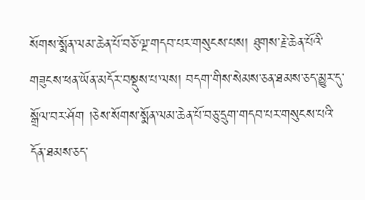སོགས་སྨོན་ལམ་ཆེན་པོ་བཅོ་ལྔ་གདབ་པར་གསུངས་པས། ཐུགས་རྗེ་ཆེན་པོའི་གཟུངས་ཕན་ཡོན་མདོར་བསྡུས་པ་ལས། བདག་གིས་སེམས་ཅན་ཐམས་ཅད་མྱུར་དུ་སྒྲོལ་བར་ཤོག །ཅེས་སོགས་སྨོན་ལམ་ཆེན་པོ་བཅུ་དྲུག་གདབ་པར་གསུངས་པའི་དོན་ཐམས་ཅད་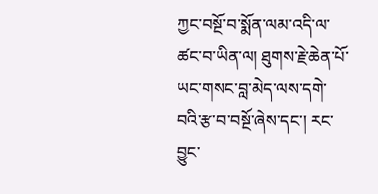ཀྱང་བསྔོ་བ་སྨོན་ལམ་འདི་ལ་ཚང་བ་ཡིན་ལ། ཐུགས་རྗེ་ཆེན་པོ་ཡང་གསང་བླ་མེད་ལས་དགེ་བའི་རྩ་བ་བསྔོ་ཞེས་དང་། རང་བྱུང་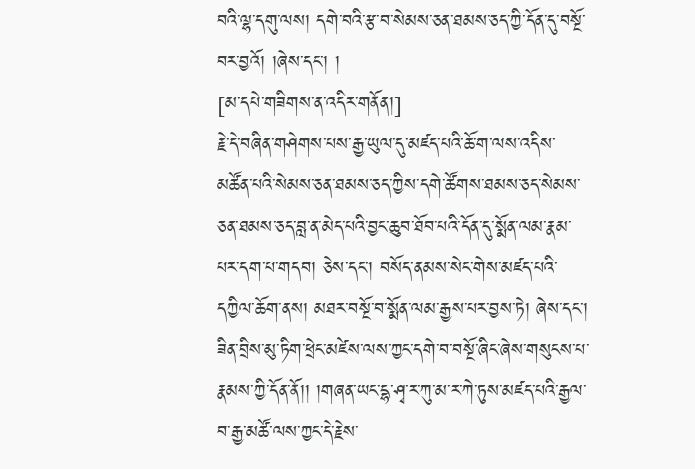བའི་ལྷ་དགུ་ལས། དགེ་བའི་རྩ་བ་སེམས་ཅན་ཐམས་ཅད་ཀྱི་དོན་དུ་བསྔོ་བར་བྱའོ། །ཞེས་དང་། །
[མ་དཔེ་གཟིགས་ན་འདིར་གནོན།]
རྗེ་དེ་བཞིན་གཤེགས་པས་རྒྱ་ཡུལ་དུ་མཛད་པའི་ཆོ་ག་ལས་འདིས་མཚོན་པའི་སེམས་ཅན་ཐམས་ཅད་ཀྱིས་དགེ་ཚོགས་ཐམས་ཅད་སེམས་ཅན་ཐམས་ཅད་བླ་ན་མེད་པའི་བྱང་ཆུབ་ཐོབ་པའི་དོན་དུ་སྨོན་ལམ་རྣམ་པར་དག་པ་གདབ། ཅེས་དང་། བསོད་ནམས་སེང་གེས་མཛད་པའི་དཀྱིལ་ཆོག་ནས། མཐར་བསྔོ་བ་སྨོན་ལམ་རྒྱས་པར་བྱས་ཏེ། ཞེས་དང་། ཟིན་བྲིས་མུ་ཏིག་ཕྲེང་མཛེས་ལས་ཀྱང་དགེ་བ་བསྔོ་ཞིང་ཞེས་གསུངས་པ་རྣམས་ཀྱི་དོན་ནོ།། །གཞན་ཡང་དྷ་ཤྭ་ར་ཀུ་མ་ར་ཀེ་ཏུས་མཛད་པའི་རྒྱལ་བ་རྒྱ་མཚོ་ལས་ཀྱང་དེ་རྗེས་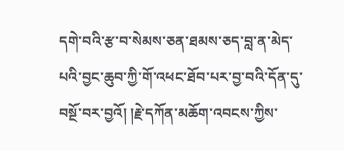དགེ་བའི་རྩ་བ་སེམས་ཅན་ཐམས་ཅད་བླ་ན་མེད་པའི་བྱང་ཆུབ་ཀྱི་གོ་འཕང་ཐོབ་པར་བྱ་བའི་དོན་དུ་བསྔོ་བར་བྱའོ། །རྗེ་དཀོན་མཆོག་འབངས་ཀྱིས་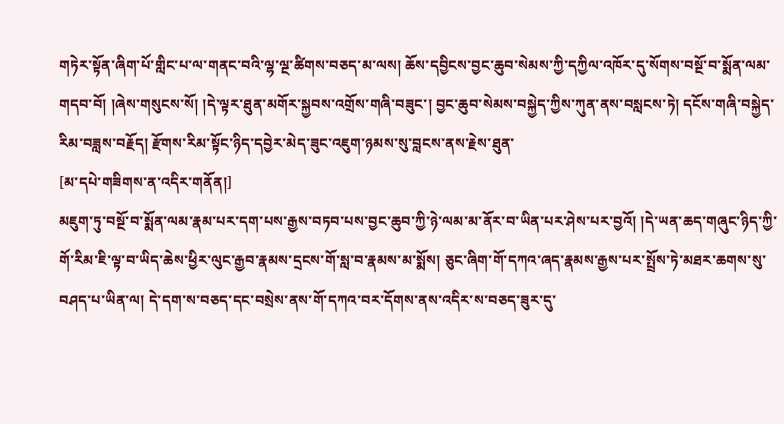གཏེར་སྟོན་ཞིག་པོ་གླིང་པ་ལ་གནང་བའི་ལྷ་ལྔ་ཚིགས་བཅད་མ་ལས། ཆོས་དབྱིངས་བྱང་ཆུབ་སེམས་ཀྱི་དཀྱིལ་འཁོར་དུ་སོགས་བསྔོ་བ་སྨོན་ལམ་གདབ་བོ། །ཞེས་གསུངས་སོ། །དེ་ལྟར་ཐུན་མགོར་སྐྱབས་འགྲོས་གཞི་བཟུང་། བྱང་ཆུབ་སེམས་བསྐྱེད་ཀྱིས་ཀུན་ནས་བསླངས་ཏེ། དངོས་གཞི་བསྐྱེད་རིམ་བཟླས་བརྗོད། རྫོགས་རིམ་སྟོང་ཉིད་དབྱེར་མེད་ཟུང་འཇུག་ཉམས་སུ་བླངས་ནས་རྗེས་ཐུན་
[མ་དཔེ་གཟིགས་ན་འདིར་གནོན།]
མཇུག་ཏུ་བསྔོ་བ་སྨོན་ལམ་རྣམ་པར་དག་པས་རྒྱས་བཏབ་པས་བྱང་ཆུབ་ཀྱི་ཉེ་ལམ་མ་ནོར་བ་ཡིན་པར་ཤེས་པར་བྱའོ། །དེ་ཡན་ཆད་གཞུང་ཉིད་ཀྱི་གོ་རིམ་ཇི་ལྟ་བ་ཡིད་ཆེས་ཕྱིར་ལུང་རྒྱབ་རྣམས་དྲངས་གོ་སླ་བ་རྣམས་མ་སྨོས། ཅུང་ཞིག་གོ་དཀའ་ཞད་རྣམས་རྒྱས་པར་སྤྲོས་ཏེ་མཐར་ཆགས་སུ་བཤད་པ་ཡིན་ལ། དེ་དག་ས་བཅད་དང་བསྲེས་ནས་གོ་དཀའ་བར་དོགས་ནས་འདིར་ས་བཅད་ཟུར་དུ་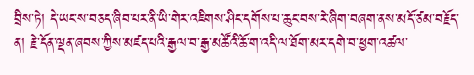བྲིས་ཏེ། དེ་ཡང་ས་བཅད་ཞིབ་པར་ནི་ཡི་གེར་འཇིགས་ཤིང་དགོས་པ་ཆུང་བས་རེ་ཞིག་བཞག་ནས་མདོ་ཙམ་བརྗོད་ན། རྗེ་དོན་ལྡན་ཞབས་ཀྱིས་མཛད་པའི་རྒྱལ་བ་རྒྱ་མཚོའི་ཆོ་ག་འདི་ལ་ཐོག་མར་དགེ་བ་ཕྱག་འཚལ་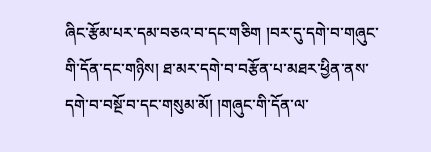ཞིང་རྩོམ་པར་དམ་བཅའ་བ་དང་གཅིག །བར་དུ་དགེ་བ་གཞུང་གི་དོན་དང་གཉིས། ཐ་མར་དགེ་བ་བརྩོན་པ་མཐར་ཕྱིན་ནས་དགེ་བ་བསྔོ་བ་དང་གསུམ་མོ། །གཞུང་གི་དོན་ལ་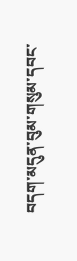བདག་མདུན་བུམ་གསུམ་དབང་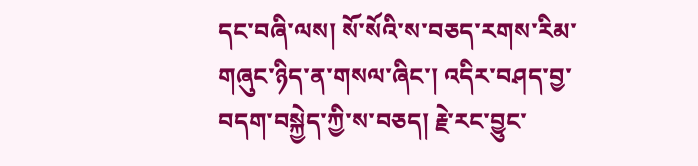དང་བཞི་ལས། སོ་སོའི་ས་བཅད་རགས་རིམ་གཞུང་ཉིད་ན་གསལ་ཞིང་། འདིར་བཤད་བྱ་བདག་བསྐྱེད་ཀྱི་ས་བཅད། རྗེ་རང་བྱུང་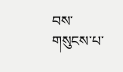བས་གསུངས་པ་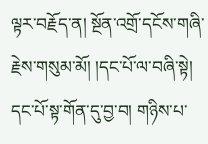ལྟར་བརྗོད་ན། སྔོན་འགྲོ་དངོས་གཞི་རྗེས་གསུམ་མོ། །དང་པོ་ལ་བཞི་སྟེ། དང་པོ་སྟ་གོན་དུ་བྱ་བ། གཉིས་པ་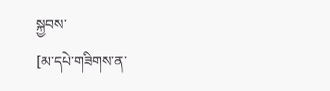སྐྱབས་
[མ་དཔེ་གཟིགས་ན་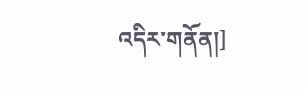འདིར་གནོན།]